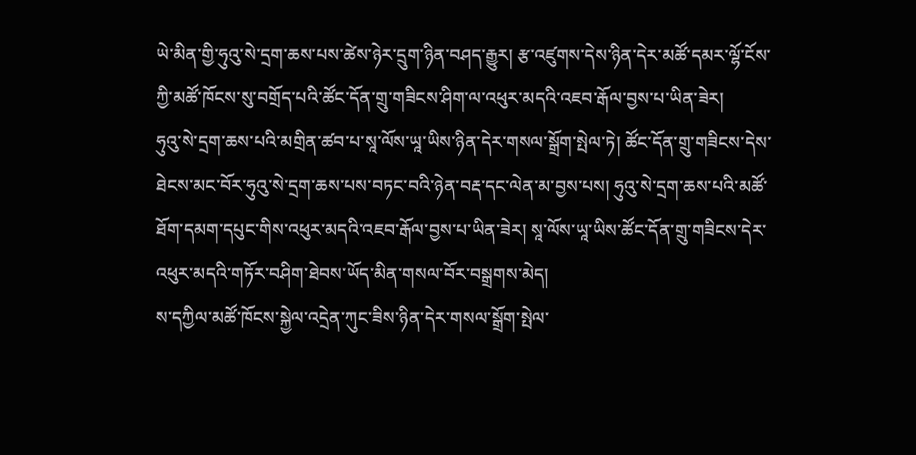ཡེ་མིན་གྱི་ཧུའུ་སེ་དྲག་ཆས་པས་ཚེས་ཉེར་དྲུག་ཉིན་བཤད་རྒྱུར། རྩ་འཛུགས་དེས་ཉིན་དེར་མཚོ་དམར་ལྷོ་ངོས་ཀྱི་མཚོ་ཁོངས་སུ་བགྲོད་པའི་ཚོང་དོན་གྲུ་གཟིངས་ཤིག་ལ་འཕུར་མདའི་འཇབ་རྒོལ་བྱས་པ་ཡིན་ཟེར།
ཧུའུ་སེ་དྲག་ཆས་པའི་མགྲིན་ཚབ་པ་སཱ་ལོས་ཡཱ་ཡིས་ཉིན་དེར་གསལ་སྒྲོག་སྤེལ་ཏེ། ཚོང་དོན་གྲུ་གཟིངས་དེས་ཐེངས་མང་བོར་ཧུའུ་སེ་དྲག་ཆས་པས་བཏང་བའི་ཉེན་བརྡ་དང་ལེན་མ་བྱས་པས། ཧུའུ་སེ་དྲག་ཆས་པའི་མཚོ་ཐོག་དམག་དཔུང་གིས་འཕུར་མདའི་འཇབ་རྒོལ་བྱས་པ་ཡིན་ཟེར། སཱ་ལོས་ཡཱ་ཡིས་ཚོང་དོན་གྲུ་གཟིངས་དེར་འཕུར་མདའི་གཏོར་བཤིག་ཐེབས་ཡོད་མིན་གསལ་བོར་བསྒྲགས་མེད།
ས་དཀྱིལ་མཚོ་ཁོངས་སྐྱེལ་འདྲེན་ཀུང་ཟིས་ཉིན་དེར་གསལ་སྒྲོག་སྤེལ་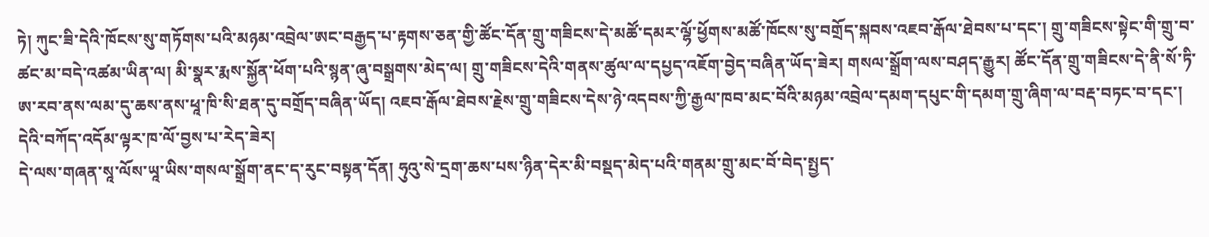ཏེ། ཀུང་ཟི་དེའི་ཁོངས་སུ་གཏོགས་པའི་མཉམ་འབྲེལ་ཨང་བརྒྱད་པ་རྟགས་ཅན་གྱི་ཚོང་དོན་གྲུ་གཟིངས་དེ་མཚོ་དམར་ལྷོ་ཕྱོགས་མཚོ་ཁོངས་སུ་བགྲོད་སྐབས་འཇབ་རྒོལ་ཐེབས་པ་དང་། གྲུ་གཟིངས་སྟེང་གི་གྲུ་བ་ཚང་མ་བདེ་འཚམ་ཡིན་ལ། མི་སྣར་རྨས་སྐྱོན་ཕོག་པའི་སྙན་ཞུ་བསྒྲགས་མེད་ལ། གྲུ་གཟིངས་དེའི་གནས་ཚུལ་ལ་དཔྱད་འཇོག་བྱེད་བཞིན་ཡོད་ཟེར། གསལ་སྒྲོག་ལས་བཤད་རྒྱུར། ཚོང་དོན་གྲུ་གཟིངས་དེ་ནི་སོ་ཏི་ཨ་རབ་ནས་ལམ་དུ་ཆས་ནས་ཕཱ་ཁི་སི་ཐན་དུ་བགྲོད་བཞིན་ཡོད། འཇབ་རྒོལ་ཐེབས་རྗེས་གྲུ་གཟིངས་དེས་ཉེ་འདབས་ཀྱི་རྒྱལ་ཁབ་མང་བོའི་མཉམ་འབྲེལ་དམག་དཔུང་གི་དམག་གྲུ་ཞིག་ལ་བརྡ་བཏང་བ་དང་། དེའི་བཀོད་འདོམ་ལྟར་ཁ་ལོ་བྱས་པ་རེད་ཟེར།
དེ་ལས་གཞན་སཱ་ལོས་ཡཱ་ཡིས་གསལ་སྒྲོག་ནང་ད་རུང་བསྟན་དོན། ཧུའུ་སེ་དྲག་ཆས་པས་ཉིན་དེར་མི་བསྡད་མེད་པའི་གནམ་གྲུ་མང་བོ་བེད་སྤྱད་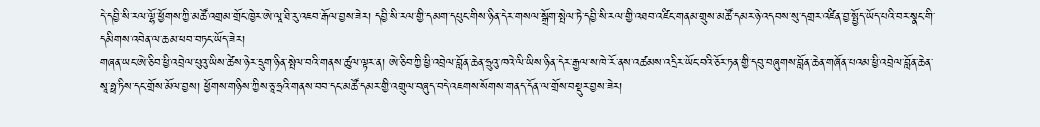དེ་དབྱི་སི་རལ་ལྷོ་ཕྱོགས་ཀྱི་མཚོ་འགྲམ་གྲོང་ཁྱེར་ཨེ་ལཱ་ཐི་རུ་འཇབ་རྒོལ་བྱས་ཟེར། དབྱི་སི་རལ་གྱི་དམག་དཔུང་གིས་ཉིན་དེར་གསལ་སྒྲོག་སྤེལ་ཏེ་དབྱི་སི་རལ་གྱི་འཐབ་འཛིང་གནམ་གྲུས་མཚོ་དམར་ཉེ་འདབས་སུ་དགྲར་འཛིན་བྱ་སྤྱོད་ཡོད་པའི་བར་སྣང་གི་དམིགས་འབེན་ལ་ཆམ་ཕབ་བཏང་ཡོད་ཟེར།
གཞན་ཡང་ཨེ་ཅིབ་ཕྱི་འབྲེལ་པུའུ་ཡིས་ཚེས་ཉེར་དྲུག་ཉིན་སྤེལ་བའི་གནས་ཚུལ་ལྟར་ན། ཨེ་ཅིབ་ཀྱི་ཕྱི་འབྲེལ་བློན་ཆེན་ཧྲུའུ་ཁའེ་ལི་ཡིས་ཉིན་དེར་རྒྱལ་ས་ཁེ་རོ་ནས་འཚམས་འདྲིར་ཡོང་བའི་ཅོར་ཏན་གྱི་དབུ་བཞུགས་བློན་ཆེན་གཞོན་པའམ་ཕྱི་འབྲེལ་བློན་ཆེན་སཱ་ཧྥ་ཏིས་དང་གྲོས་མོལ་བྱས། ཕྱོགས་གཉིས་ཀྱིས་ཅཱ་ཧྲའི་གནས་བབ་དང་མཚོ་དམར་གྱི་འགྲུལ་བཞུད་བདེ་འཇགས་སོགས་གནད་དོན་ལ་གྲོས་བསྡུར་བྱས་ཟེར།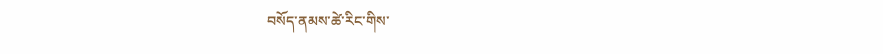བསོད་ནམས་ཚེ་རིང་གིས་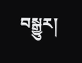བསྒྱུར།